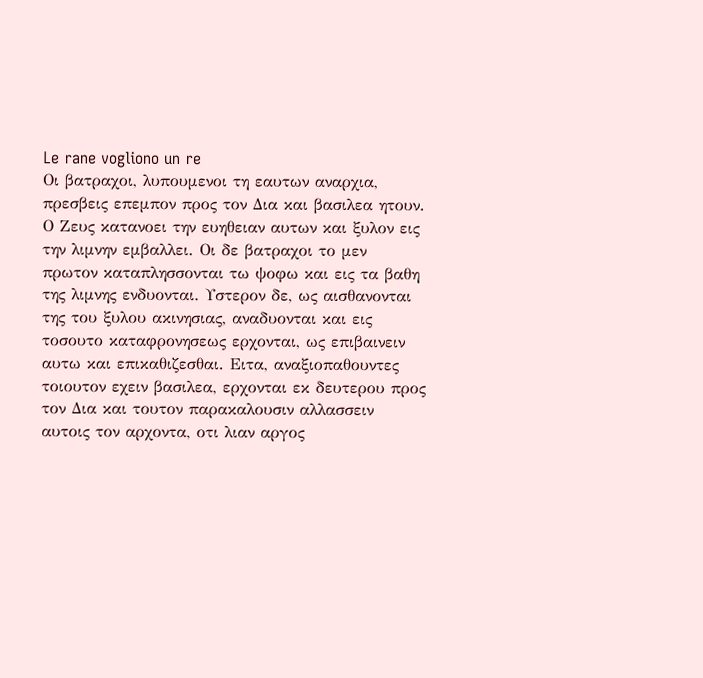Le rane vogliono un re
Οι βατραχοι, λυπουμενοι τη εαυτων αναρχια, πρεσβεις επεμπον προς τον Δια και βασιλεα ητουν. Ο Ζευς κατανοει την ευηθειαν αυτων και ξυλον εις την λιμνην εμβαλλει. Οι δε βατραχοι το μεν πρωτον καταπλησσονται τω ψοφω και εις τα βαθη της λιμνης ενδυονται. Υστερον δε, ως αισθανονται της του ξυλου ακινησιας, αναδυονται και εις τοσουτο καταφρονησεως ερχονται, ως επιβαινειν αυτω και επικαθιζεσθαι. Ειτα, αναξιοπαθουντες τοιουτον εχειν βασιλεα, ερχονται εκ δευτερου προς τον Δια και τουτον παρακαλουσιν αλλασσειν αυτοις τον αρχοντα, οτι λιαν αργος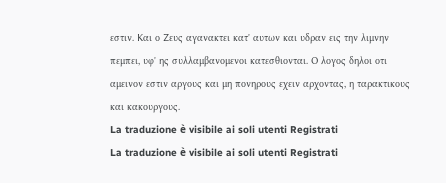εστιν. Και ο Ζευς αγανακτει κατ' αυτων και υδραν εις την λιμνην πεμπει, υφ' ης συλλαμβανομενοι κατεσθιονται. Ο λογος δηλοι οτι αμεινον εστιν αργους και μη πονηρους εχειν αρχοντας, η ταρακτικους και κακουργους.
La traduzione è visibile ai soli utenti Registrati
La traduzione è visibile ai soli utenti Registrati